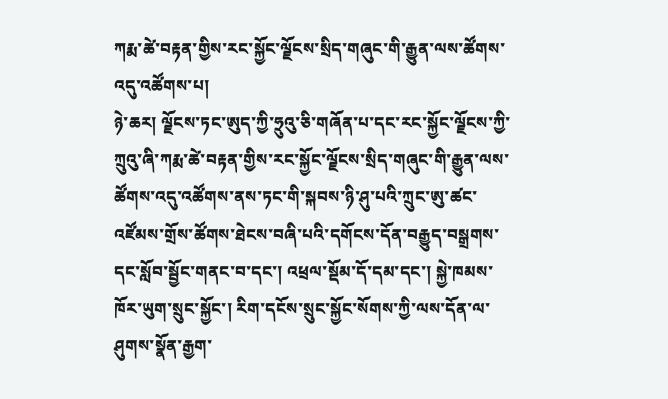ཀརྨ་ཚེ་བརྟན་གྱིས་རང་སྐྱོང་ལྗོངས་སྲིད་གཞུང་གི་རྒྱུན་ལས་ཚོགས་འདུ་འཚོགས་པ།
ཉེ་ཆར། ལྗོངས་ཏང་ཨུད་ཀྱི་ཧྲུའུ་ཅི་གཞོན་པ་དང་རང་སྐྱོང་ལྗོངས་ཀྱི་ཀྲུའུ་ཞི་ཀརྨ་ཚེ་བརྟན་གྱིས་རང་སྐྱོང་ལྗོངས་སྲིད་གཞུང་གི་རྒྱུན་ལས་ཚོགས་འདུ་འཚོགས་ནས་ཏང་གི་སྐབས་ཉི་ཤུ་པའི་ཀྲུང་ཨུ་ཚང་འཛོམས་གྲོས་ཚོགས་ཐེངས་བཞི་པའི་དགོངས་དོན་བརྒྱུད་བསྒྲགས་དང་སློབ་སྦྱོང་གནང་བ་དང་། འཕྲལ་སྡོམ་དོ་དམ་དང་། སྐྱེ་ཁམས་ཁོར་ཡུག་སྲུང་སྐྱོང་། རིག་དངོས་སྲུང་སྐྱོང་སོགས་ཀྱི་ལས་དོན་ལ་ཤུགས་སྣོན་རྒྱག་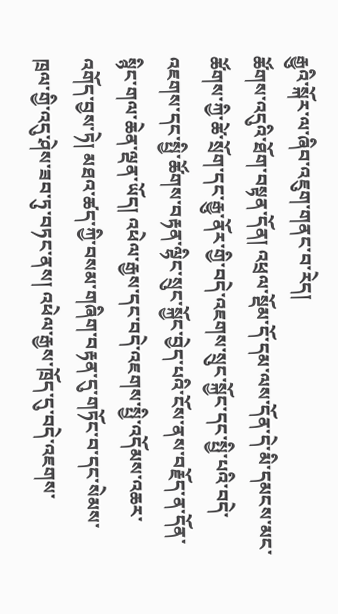རྒྱུའི་སྐོར་ལ་ཞིབ་འཇུག་གནང་བ་རེད།
ཚོགས་འདུའི་ཐོག་བསྟན་དོན། འཕྲལ་སྡོམ་དོ་དམ་ལས་དོན་དེ་མི་དམངས་མང་ཚོགས་ཀྱི་ཚེ་སྲོག་དང་རྒྱུ་ནོར་གྱི་བདེ་འཇགས་སྲུང་སྐྱོང་དང་སྤྱི་པའི་བདེ་འཇགས་དང་སྤྱི་ཚོགས་བརྟན་ལྷིང་སྲུང་སྐྱོང་བྱེད་པའི་ངོས་ནས་བརྗོད་ན་དོན་སྙིང་གལ་ཆེན་ལྡན་ཡོད། འཕེལ་རྒྱས་དང་བདེ་འཇགས་སྤྱི་འདོམས་འཆར་འགོད་བྱས་ཏེ། མཐའ་ཚད་ཀྱི་བསམ་གཞིག་བརྟན་དུ་གཏོང་བ་དང་སེམས་ཁྲལ་གྱི་འདུ་ཤེས་ཟབ་ཏུ་བཏང་ནས། འཕེལ་རྒྱས་ཁྲོད་དུ་བདེ་འཇགས་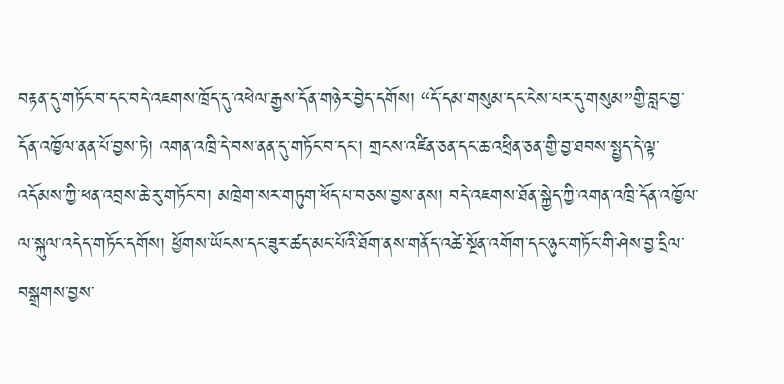བརྟན་དུ་གཏོང་བ་དང་བདེ་འཇགས་ཁྲོད་དུ་འཕེལ་རྒྱས་དོན་གཉེར་བྱེད་དགོས། “དོ་དམ་གསུམ་དང་ངེས་པར་དུ་གསུམ”གྱི་བླང་བྱ་དོན་འཁྱོལ་ནན་པོ་བྱས་ཏེ། འགན་འཁྲི་དེ་བས་ནན་དུ་གཏོང་བ་དང་། གྲངས་འཛིན་ཅན་དང་ཆ་འཕྲིན་ཅན་གྱི་བྱ་ཐབས་སྤྱད་དེ་ལྟ་འདོམས་ཀྱི་ཕན་འབྲས་ཆེ་རུ་གཏོང་བ། མཁྲེག་སར་གཏུག་ཕོད་པ་བཅས་བྱས་ནས། བདེ་འཇགས་ཐོན་སྐྱེད་ཀྱི་འགན་འཁྲི་དོན་འཁྱོལ་ལ་སྐུལ་འདེད་གཏོང་དགོས། ཕྱོགས་ཡོངས་དང་ཟུར་ཚད་མང་པོའི་ཐོག་ནས་གནོད་འཚེ་སྔོན་འགོག་དང་ཉུང་གཏོང་གི་ཤེས་བྱ་དྲིལ་བསྒྲགས་བྱས་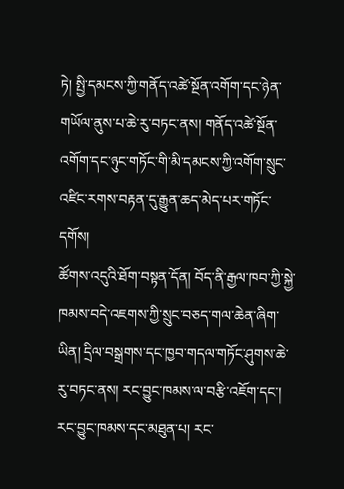ཏེ། སྤྱི་དམངས་ཀྱི་གནོད་འཚེ་སྔོན་འགོག་དང་ཉེན་གཡོལ་ནུས་པ་ཆེ་རུ་བཏང་ནས། གནོད་འཚེ་སྔོན་འགོག་དང་ཉུང་གཏོང་གི་མི་དམངས་ཀྱི་འགོག་སྲུང་འཛིང་རགས་བརྟན་དུ་རྒྱུན་ཆད་མེད་པར་གཏོང་དགོས།
ཚོགས་འདུའི་ཐོག་བསྟན་དོན། བོད་ནི་རྒྱལ་ཁབ་ཀྱི་སྐྱེ་ཁམས་བདེ་འཇགས་ཀྱི་སྲུང་བཅད་གལ་ཆེན་ཞིག་ཡིན། དྲིལ་བསྒྲགས་དང་ཁྱབ་གདལ་གཏོང་ཤུགས་ཆེ་རུ་བཏང་ནས། རང་བྱུང་ཁམས་ལ་བརྩི་འཇོག་དང་། རང་བྱུང་ཁམས་དང་མཐུན་པ། རང་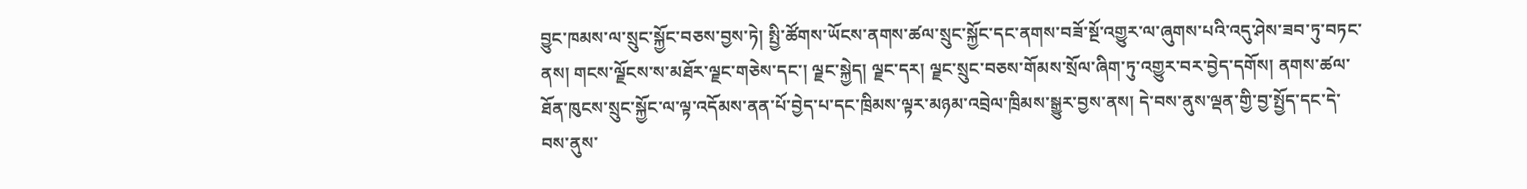བྱུང་ཁམས་ལ་སྲུང་སྐྱོང་བཅས་བྱས་ཏེ། སྤྱི་ཚོགས་ཡོངས་ནགས་ཚལ་སྲུང་སྐྱོང་དང་ནགས་བཟོ་སྔོ་འགྱུར་ལ་ཞུགས་པའི་འདུ་ཤེས་ཟབ་ཏུ་བཏང་ནས། གངས་ལྗོངས་ས་མཐོར་ལྗང་གཅེས་དང་། ལྗང་སྐྱེད། ལྗང་དར། ལྗང་སྲུང་བཅས་གོམས་སྲོལ་ཞིག་ཏུ་འགྱུར་བར་བྱེད་དགོས། ནགས་ཚལ་ཐོན་ཁུངས་སྲུང་སྐྱོང་ལ་ལྟ་འདོམས་ནན་པོ་བྱེད་པ་དང་ཁྲིམས་ལྟར་མཉམ་འབྲེལ་ཁྲིམས་སྒྱུར་བྱས་ནས། དེ་བས་ནུས་ལྡན་གྱི་བྱ་སྤྱོད་དང་དེ་བས་ནུས་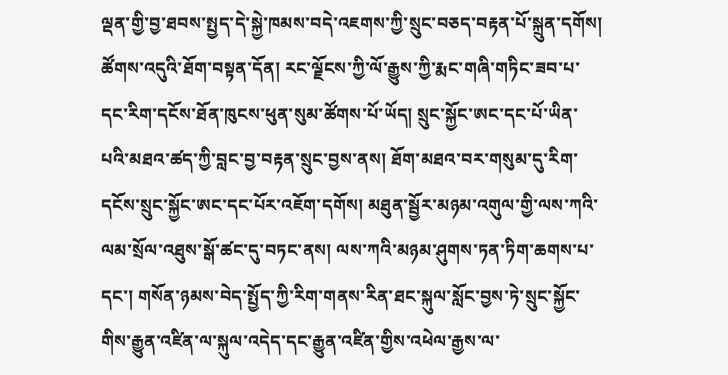ལྡན་གྱི་བྱ་ཐབས་སྤྱད་དེ་སྐྱེ་ཁམས་བདེ་འཇགས་ཀྱི་སྲུང་བཅད་བརྟན་པོ་སྐྲུན་དགོས།
ཚོགས་འདུའི་ཐོག་བསྟན་དོན། རང་ལྗོངས་ཀྱི་ལོ་རྒྱུས་ཀྱི་རྨང་གཞི་གཏིང་ཟབ་པ་དང་རིག་དངོས་ཐོན་ཁུངས་ཕུན་སུམ་ཚོགས་པོ་ཡོད། སྲུང་སྐྱོང་ཨང་དང་པོ་ཡིན་པའི་མཐའ་ཚད་ཀྱི་བླང་བྱ་བརྟན་སྲུང་བྱས་ནས། ཐོག་མཐའ་བར་གསུམ་དུ་རིག་དངོས་སྲུང་སྐྱོང་ཨང་དང་པོར་འཇོག་དགོས། མཐུན་སྦྱོར་མཉམ་འགུལ་གྱི་ལས་ཀའི་ལམ་སྲོལ་འཐུས་སྒོ་ཚང་དུ་བཏང་ནས། ལས་ཀའི་མཉམ་ཤུགས་ཏན་ཏིག་ཆགས་པ་དང་། གསོན་ཉམས་བེད་སྤྱོད་ཀྱི་རིག་གནས་རིན་ཐང་སྐུལ་སློང་བྱས་ཏེ་སྲུང་སྐྱོང་གིས་རྒྱུན་འཛིན་ལ་སྐུལ་འདེད་དང་རྒྱུན་འཛིན་གྱིས་འཕེལ་རྒྱས་ལ་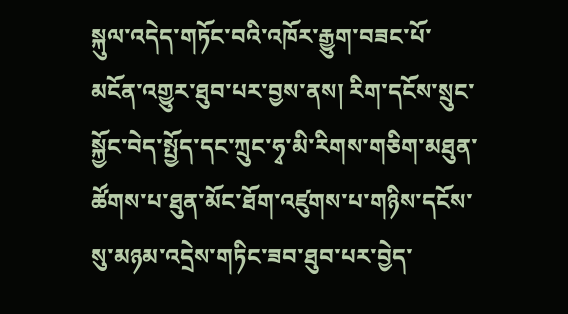སྐུལ་འདེད་གཏོང་བའི་འཁོར་རྒྱུག་བཟང་པོ་མངོན་འགྱུར་ཐུབ་པར་བྱས་ནས། རིག་དངོས་སྲུང་སྐྱོང་བེད་སྤྱོད་དང་ཀྲུང་ཧྭ་མི་རིགས་གཅིག་མཐུན་ཚོགས་པ་ཐུན་མོང་ཐོག་འཛུགས་པ་གཉིས་དངོས་སུ་མཉམ་འདྲེས་གཏིང་ཟབ་ཐུབ་པར་བྱེད་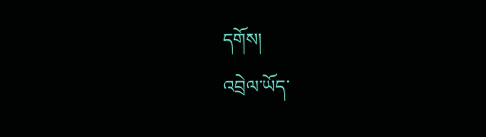དགོས།
འབྲེལ་ཡོད་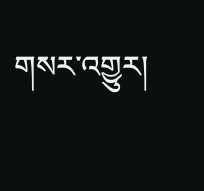གསར་འགྱུར།